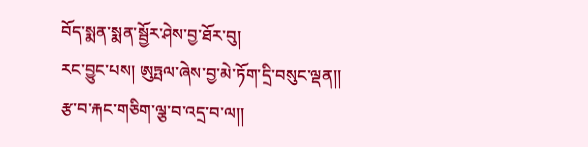བོད་སྨན་སྨན་སྦྱོར་ཤེས་བྱ་ཐོར་བུ།
རང་བྱུང་པས། ཨུཏྤལ་ཞེས་བྱ་མེ་ཏོག་དྲི་བསུང་ལྡན།།
རྩ་བ་རྐང་གཅིག་ལྕ་བ་འདྲ་བ་ལ།།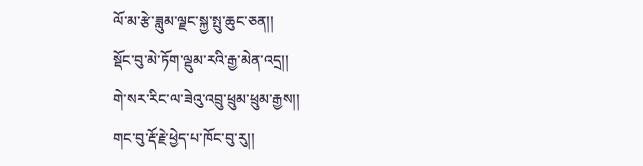ལོ་མ་རྩེ་ཟླུམ་ལྗང་སྐྱ་སྤུ་ཆུང་ཅན།།
སྡོང་བུ་མེ་ཏོག་ལྡུམ་རའི་རྒྱ་མེན་འདྲ།།
གེ་སར་རིང་ལ་ཟེའུ་འབྲུ་ཕྲུམ་ཕྲུམ་རྒྱས།།
གང་བུ་རྡོ་རྗེ་ཕྱེད་པ་ཁོང་བུ་རུ།།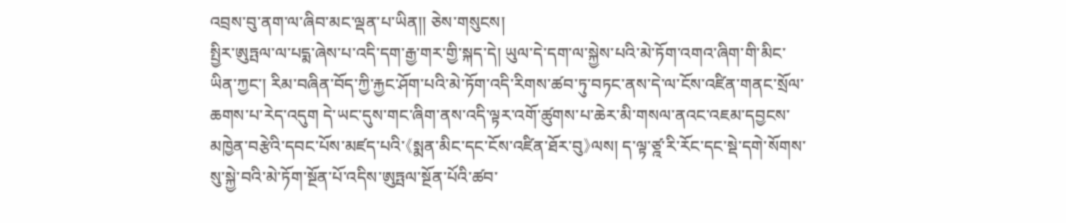འབྲས་བུ་ནག་ལ་ཞིབ་མང་ལྡན་པ་ཡིན།། ཅེས་གསུངས།
སྤྱིར་ཨུཏྤལ་ལ་པདྨ་ཞེས་པ་འདི་དག་རྒྱ་གར་གྱི་སྐད་དེ། ཡུལ་དེ་དག་ལ་སྐྱེས་པའི་མེ་ཏོག་འགའ་ཞིག་གི་མིང་ཡིན་ཀྱང་། རིམ་བཞིན་བོད་ཀྱི་རྐྱང་ཤོག་པའི་མེ་ཏོག་འདི་རིགས་ཚབ་ཏུ་བཏང་ནས་དེ་ལ་ངོས་འཛིན་གནང་སྲོལ་ཆགས་པ་རེད་འདུག དེ་ཡང་དུས་གང་ཞིག་ནས་འདི་ལྟར་འགོ་ཚུགས་པ་ཆེར་མི་གསལ་ནའང་འཇམ་དབྱངས་མཁྱེན་བརྩེའི་དབང་པོས་མཛད་པའི་《སྨན་མིང་དང་ངོས་འཛིན་ཐོར་བུ》ལས། ད་ལྟ་ཙྰ་རི་རོང་དང་སྡེ་དགེ་སོགས་སུ་སྐྱེ་བའི་མེ་ཏོག་སྔོན་པོ་འདིས་ཨུཏྤལ་སྔོན་པོའི་ཚབ་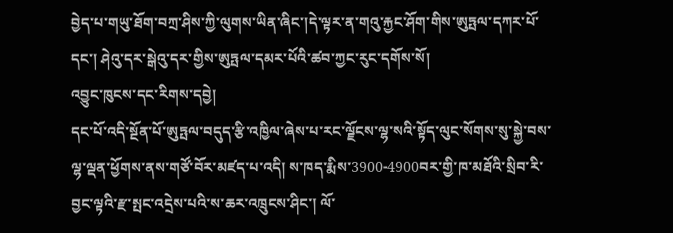བྱེད་པ་གཡུ་ཐོག་བཀྲ་ཤིས་ཀྱི་ལུགས་ཡིན་ཞིང་།དེ་ལྟར་ན་གའུ་རྐྱང་ཤོག་གིས་ཨུཏྤལ་དཀར་པོ་དང་། ཤེའུ་དར་སྒེའུ་དར་གྱིས་ཨུཏྤལ་དམར་པོའི་ཚབ་ཀྱང་རུང་དགོས་སོ།
འབྱུང་ཁུངས་དང་རིགས་དབྱེ།
དང་པོ་འདི་སྔོན་པོ་ཨུཏྤལ་བདུད་རྩི་འཁྱིལ་ཞེས་པ་རང་ལྗོངས་ལྷ་སའི་སྟོད་ལུང་སོགས་སུ་སྐྱེ་བས་ལྷ་ལྡན་ཕྱོགས་ནས་གཙོ་བོར་མཛད་པ་འདི། ས་ཁད་རྨིས་3900-4900བར་གྱི་ཁ་མཐོའི་སྲིབ་རི་བྱང་ལྟའི་རྫ་སྤང་འདྲེས་པའི་ས་ཆར་འཁྲུངས་ཤིང་། ལོ་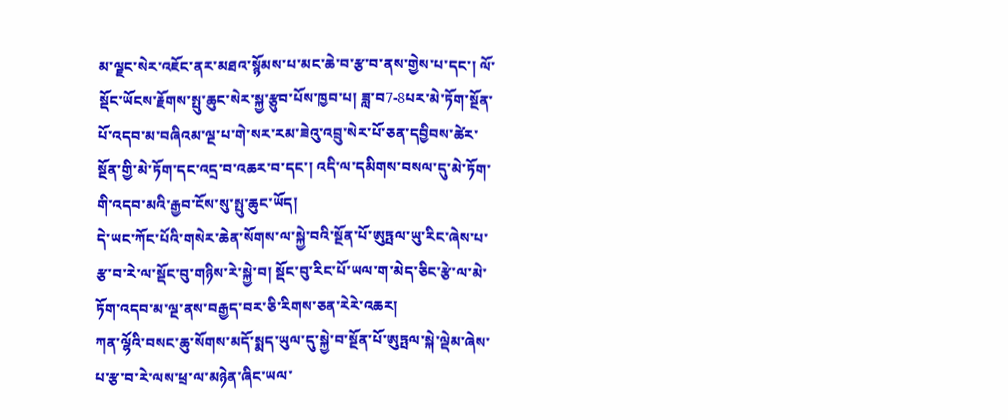མ་ལྗང་སེར་འཇོང་ནར་མཐའ་སྙོམས་པ་མང་ཆེ་བ་རྩ་བ་ནས་གྱེས་པ་དང་། ལོ་སྡོང་ཡོངས་རྗོགས་སྤུ་ཆུང་སེར་སྐྱ་རྩུབ་པོས་ཁྱབ་པ། ཟླ་བ7-8པར་མེ་ཏོག་སྔོན་པོ་འདབ་མ་བཞིའམ་ལྔ་པ་གེ་སར་རམ་ཟེའུ་འབྲུ་སེར་པོ་ཅན་དབྱིབས་ཚེར་སྔོན་གྱི་མེ་ཏོག་དང་འདྲ་བ་འཆར་བ་དང་། འདི་ལ་དམིགས་བསལ་དུ་མེ་ཏོག་གི་འདབ་མའི་རྒྱབ་ངོས་སུ་སྤུ་ཆུང་ཡོད།
དེ་ཡང་ཀོང་པོའི་གསེར་ཆེན་སོགས་ལ་སྐྱེ་བའི་སྔོན་པོ་ཨུཏྤལ་ཡུ་རིང་ཞེས་པ་རྩ་བ་རེ་ལ་སྡོང་བུ་གཉིས་རེ་སྐྱེ་བ། སྡོང་བུ་རིང་པོ་ཡལ་ག་མེད་ཅིང་རྩེ་ལ་མེ་ཏོག་འདབ་མ་ལྔ་ནས་བརྒྱད་བར་ཅི་རིགས་ཅན་རེརེ་འཆར།
ཀན་ལྷོའི་བསང་ཆུ་སོགས་མདོ་སྨད་ཡུལ་དུ་སྐྱེ་བ་སྔོན་པོ་ཨུཏྤལ་སྐེ་ལྡེམ་ཞེས་པ་རྩ་བ་རེ་ལས་ཕྲ་ལ་མཉེན་ཞིང་ཡལ་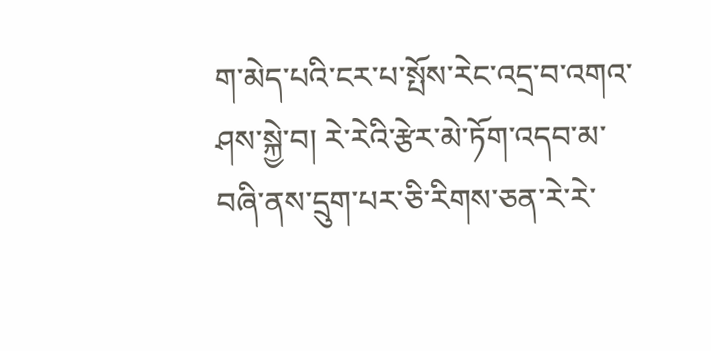ག་མེད་པའི་ངར་པ་སྤོས་རེང་འདྲ་བ་འགའ་ཤས་སྐྱེ་བ། རེ་རེའི་རྩེར་མེ་ཏོག་འདབ་མ་བཞི་ནས་དྲུག་པར་ཅི་རིགས་ཅན་རེ་རེ་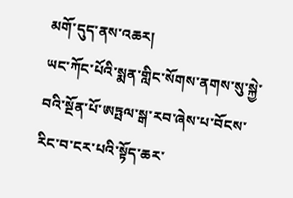མགོ་དུད་ནས་འཆར།
ཡང་ཀོང་པོའི་སྨན་གླིང་སོགས་ནགས་སུ་སྐྱེ་བའི་སྔོན་པོ་ཨཏྤལ་སྒ་རབ་ཞེས་པ་བོངས་རིང་བ་ངར་པའི་སྟོད་ཆར་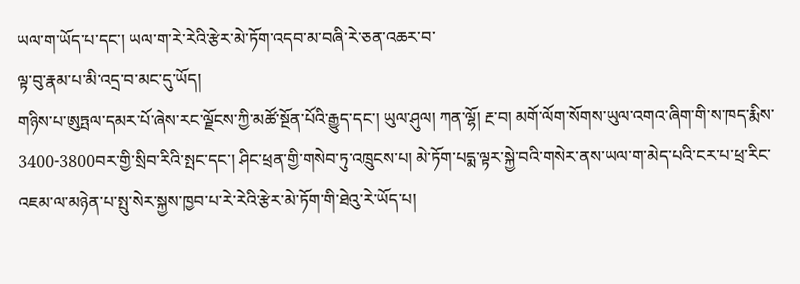ཡལ་ག་ཡོད་པ་དང་། ཡལ་ག་རེ་རེའི་རྩེར་མེ་ཏོག་འདབ་མ་བཞི་རེ་ཅན་འཆར་བ་
ལྟ་བུ་རྣམ་པ་མི་འདྲ་བ་མང་དུ་ཡོད།
གཉིས་པ་ཨུཏྤལ་དམར་པོ་ཞེས་རང་ལྗོངས་ཀྱི་མཚོ་སྔོན་པོའི་རྒྱུད་དང་། ཡུལ་ཤུལ། ཀན་ལྷོ། རྔ་བ། མགོ་ལོག་སོགས་ཡུལ་འགའ་ཞིག་གི་ས་ཁད་རྨིས་3400-3800བར་གྱི་སྲིབ་རིའི་སྤང་དང་། ཤིང་ཕྲན་གྱི་གསེབ་ཏུ་འཁྲུངས་པ། མེ་ཏོག་པདྨ་ལྟར་སྐྱེ་བའི་གསེར་ནས་ཡལ་ག་མེད་པའི་ངར་པ་ཕྲ་རིང་འཇམ་ལ་མཉེན་པ་སྤུ་སེར་སྐྱས་ཁྱབ་པ་རེ་རེའི་རྩེར་མེ་ཏོག་གི་ཐེའུ་རེ་ཡོད་པ།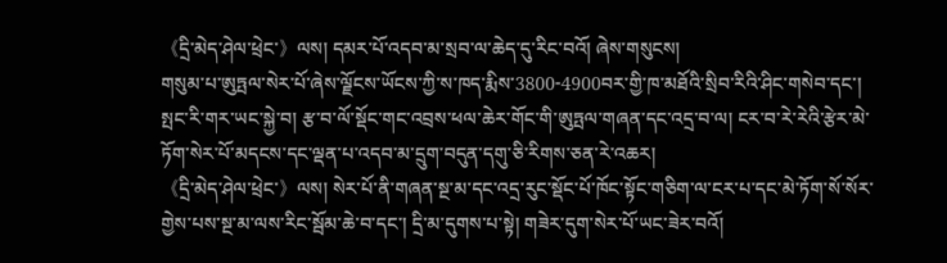《དྲི་མེད་ཤེལ་ཕྲེང་》ལས། དམར་པོ་འདབ་མ་སྲབ་ལ་ཆེད་དུ་རིང་བའོ། ཞེས་གསུངས།
གསུམ་པ་ཨུཏྤལ་སེར་པོ་ཞེས་ལྗོངས་ཡོངས་ཀྱི་ས་ཁད་རྨིས་3800-4900བར་གྱི་ཁ་མཐོའི་སྲིབ་རིའི་ཤིང་གསེབ་དང་། སྤང་རི་གར་ཡང་སྐྱེ་བ། རྩ་བ་ལོ་སྡོང་གང་འབྲས་ཕལ་ཆེར་གོང་གི་ཨུཏྤལ་གཞན་དང་འདྲ་བ་ལ། ངར་བ་རེ་རེའི་རྩེར་མེ་ཏོག་སེར་པོ་མདངས་དང་ལྡན་པ་འདབ་མ་དྲུག་བདུན་དགུ་ཅི་རིགས་ཅན་རེ་འཆར།
《དྲི་མེད་ཤེལ་ཕྲེང་》ལས། སེར་པོ་ནི་གཞན་སྔ་མ་དང་འདྲ་རུང་སྡོང་པོ་ཁོང་སྟོང་གཅིག་ལ་ངར་པ་དང་མེ་ཏོག་སོ་སོར་གྱེས་པས་སྔ་མ་ལས་རིང་སྦོམ་ཆེ་བ་དང་། དྲི་མ་དུགས་པ་སྟེ། གཟེར་དུག་སེར་པོ་ཡང་ཟེར་བའོ།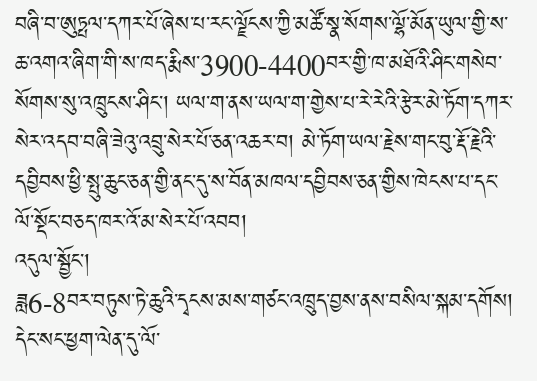བཞི་བ་ཨུཏྤལ་དཀར་པོ་ཞེས་པ་རང་ལྗོངས་ཀྱི་མཚོ་སྣ་སོགས་ལྷོ་མོན་ཡུལ་གྱི་ས་ཆ་འགའ་ཞིག་གི་ས་ཁད་རྨིས་3900-4400བར་གྱི་ཁ་མཐོའི་ཤིང་གསེབ་སོགས་སུ་འཁྲུངས་ཤིང་། ཡལ་ག་ནས་ཡལ་ག་གྱེས་པ་རེ་རེའི་རྩེར་མེ་ཏོག་དཀར་སེར་འདབ་བཞི་ཟེའུ་འབྲུ་སེར་པོ་ཅན་འཆར་བ། མེ་ཏོག་ཡལ་རྗེས་གང་བུ་རྡོ་རྗེའི་དབྱིབས་ཕྱི་སྤུ་ཆུང་ཅན་གྱི་ནང་དུ་ས་བོན་མཁལ་དབྱིབས་ཅན་གྱིས་ཁེངས་པ་དང་ལོ་སྡོང་བཅད་ཁར་འོ་མ་སེར་པོ་འབབ།
འདུལ་སྦྱོང་།
ཟླ6-8བར་བཏུས་ཏེ་ཆུའི་དྭངས་མས་གཙང་འཁྲུད་བྱས་ནས་བསིལ་སྐམ་དགོས། དེང་སང་ཕྱག་ལེན་དུ་ལོ་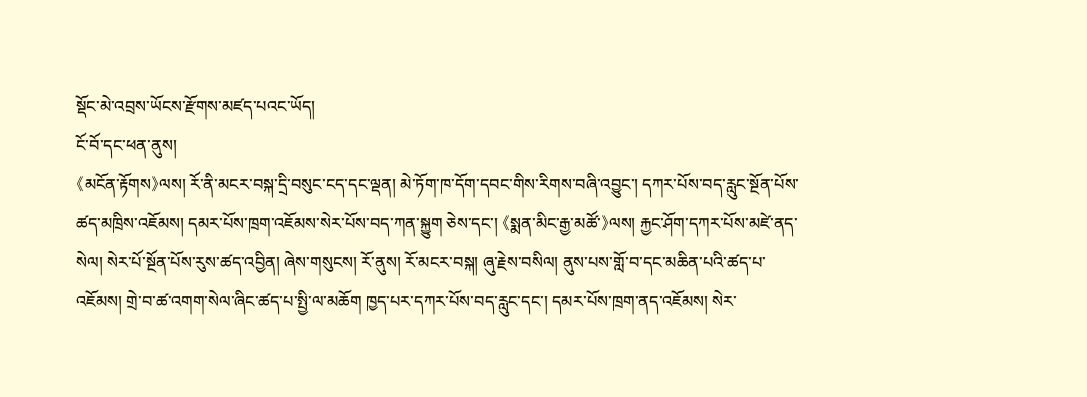སྡོང་མེ་འབྲས་ཡོངས་རྫོགས་མཛད་པའང་ཡོད།
ངོ་བོ་དང་ཕན་ནུས།
《མངོན་རྟོགས》ལས། རོ་ནི་མངར་བསྐ་དྲི་བསུང་ངད་དང་ལྡན། མེ་ཏོག་ཁ་དོག་དབང་གིས་རིགས་བཞི་འབྱུང་། དཀར་པོས་བད་རླུང་སྔོན་པོས་ཚད་མཁྲིས་འཇོམས། དམར་པོས་ཁྲག་འཇོམས་སེར་པོས་བད་ཀན་སྐྱུག ཅེས་དང་། 《སྨན་མིང་རྒྱ་མཚོ་》ལས། རྐྱང་ཤོག་དཀར་པོས་མཛེ་ནད་སེལ། སེར་པོ་སྔོན་པོས་རུས་ཚད་འབྱིན། ཞེས་གསུངས། རོ་ནུས། རོ་མངར་བསྐ། ཞུ་རྗེས་བསིལ། ནུས་པས་གློ་བ་དང་མཆིན་པའི་ཚད་པ་འཇོམས། གྲེ་བ་ཚ་འགག་སེལ་ཞིང་ཚད་པ་སྤྱི་ལ་མཆོག ཁྱད་པར་དཀར་པོས་བད་རླུང་དང་། དམར་པོས་ཁྲག་ནད་འཇོམས། སེར་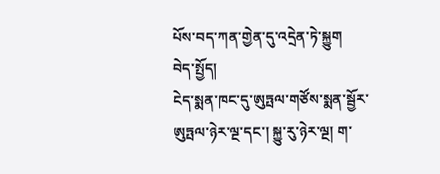པོས་བད་ཀན་གྱེན་དུ་འདྲེན་ཏེ་སྐྱུག
བེད་སྤྱོད།
ངེད་སྨན་ཁང་དུ་ཨུཏྤལ་གཙོས་སྨན་སྦྱོར་ཨུཏྤལ་ཉེར་ལྔ་དང་། སྐྱུ་རུ་ཉེར་ལྔ། ག་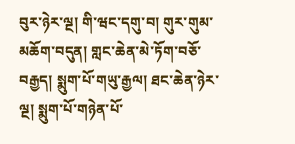བུར་ཉེར་ལྔ། གི་ཝང་དགུ་བ། གུར་གུམ་མཆོག་བདུན། གླང་ཆེན་མེ་ཏོག་བཅོ་བརྒྱད། སྨུག་པོ་གཡུ་རྒྱལ། ཐང་ཆེན་ཉེར་ལྔ། སྨུག་པོ་གཉེན་པོ་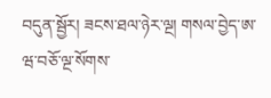བདུན་སྦྱོར། ཟངས་ཐལ་ཉེར་ལྔ། གསལ་བྱེད་ཨ་ཝ་བཅོ་ལྔ་སོགས་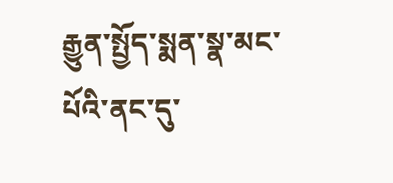རྒྱུན་སྤྱོད་སྨན་སྣ་མང་པོའི་ནང་དུ་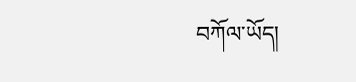བཀོལ་ཡོད།